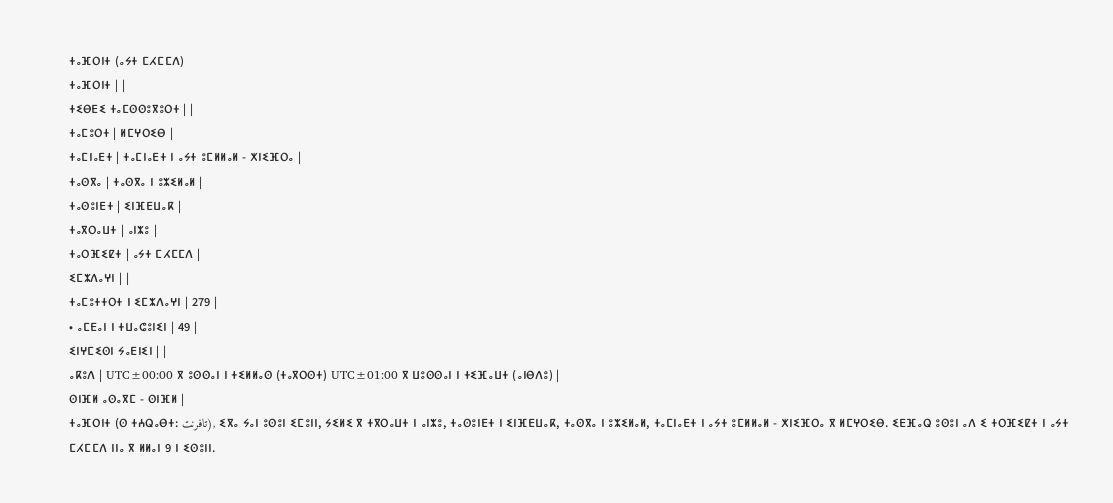ⵜⴰⴼⵔⵏⵜ (ⴰⵢⵜ ⵎⵃⵎⵎⴷ)
ⵜⴰⴼⵔⵏⵜ | |
ⵜⵉⴱⴹⵉ ⵜⴰⵎⵙⵙⵓⴳⵓⵔⵜ | |
ⵜⴰⵎⵓⵔⵜ | ⵍⵎⵖⵔⵉⴱ |
ⵜⴰⵎⵏⴰⴹⵜ | ⵜⴰⵎⵏⴰⴹⵜ ⵏ ⴰⵢⵜ ⵓⵎⵍⵍⴰⵍ - ⵅⵏⵉⴼⵔⴰ |
ⵜⴰⵙⴳⴰ | ⵜⴰⵙⴳⴰ ⵏ ⵓⵣⵉⵍⴰⵍ |
ⵜⴰⵙⵓⵏⴹⵜ | ⵉⵏⴼⴹⵡⴰⴽ |
ⵜⴰⴳⵔⴰⵡⵜ | ⴰⵏⵣⵓ |
ⵜⴰⵔⴼⵉⵇⵜ | ⴰⵢⵜ ⵎⵃⵎⵎⴷ |
ⵉⵎⵣⴷⴰⵖⵏ | |
ⵜⴰⵎⵓⵜⵜⵔⵜ ⵏ ⵉⵎⵣⴷⴰⵖⵏ | 279 |
• ⴰⵎⴹⴰⵏ ⵏ ⵜⵡⴰⵛⵓⵏⵉⵏ | 49 |
ⵉⵏⵖⵎⵉⵙⵏ ⵢⴰⴹⵏⵉⵏ | |
ⴰⴽⵓⴷ | UTC±00:00 ⴳ ⵓⵙⵙⴰⵏ ⵏ ⵜⵉⵍⵍⴰⵙ (ⵜⴰⴳⵔⵙⵜ) UTC±01:00 ⴳ ⵡⵓⵙⵙⴰⵏ ⵏ ⵜⵉⴼⴰⵡⵜ (ⴰⵏⴱⴷⵓ) |
ⵙⵏⴼⵍ ⴰⵙⴰⴳⵎ - ⵙⵏⴼⵍ |
ⵜⴰⴼⵔⵏⵜ (ⵙ ⵜⵄⵕⴰⴱⵜ: تافرنت), ⵉⴳⴰ ⵢⴰⵏ ⵓⵙⵓⵏ ⵉⵎⵓⵏⵏ, ⵢⵉⵍⵉ ⴳ ⵜⴳⵔⴰⵡⵜ ⵏ ⴰⵏⵣⵓ, ⵜⴰⵙⵓⵏⴹⵜ ⵏ ⵉⵏⴼⴹⵡⴰⴽ, ⵜⴰⵙⴳⴰ ⵏ ⵓⵣⵉⵍⴰⵍ, ⵜⴰⵎⵏⴰⴹⵜ ⵏ ⴰⵢⵜ ⵓⵎⵍⵍⴰⵍ - ⵅⵏⵉⴼⵔⴰ ⴳ ⵍⵎⵖⵔⵉⴱ. ⵉⴹⴼⴰⵕ ⵓⵙⵓⵏ ⴰⴷ ⵉ ⵜⵔⴼⵉⵇⵜ ⵏ ⴰⵢⵜ ⵎⵃⵎⵎⴷ ⵏⵏⴰ ⴳ ⵍⵍⴰⵏ 9 ⵏ ⵉⵙⵓⵏⵏ.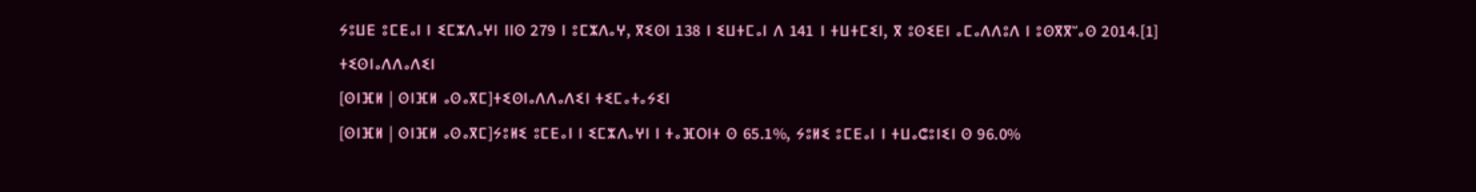ⵢⵓⵡⴹ ⵓⵎⴹⴰⵏ ⵏ ⵉⵎⵣⴷⴰⵖⵏ ⵏⵏⵙ 279 ⵏ ⵓⵎⵣⴷⴰⵖ, ⴳⵉⵙⵏ 138 ⵏ ⵉⵡⵜⵎⴰⵏ ⴷ 141 ⵏ ⵜⵡⵜⵎⵉⵏ, ⴳ ⵓⵙⵉⴹⵏ ⴰⵎⴰⴷⴷⵓⴷ ⵏ ⵓⵙⴳⴳⵯⴰⵙ 2014.[1]
ⵜⵉⵙⵏⴰⴷⴷⴰⴷⵉⵏ
[ⵙⵏⴼⵍ | ⵙⵏⴼⵍ ⴰⵙⴰⴳⵎ]ⵜⵉⵙⵏⴰⴷⴷⴰⴷⵉⵏ ⵜⵉⵎⴰⵜⴰⵢⵉⵏ
[ⵙⵏⴼⵍ | ⵙⵏⴼⵍ ⴰⵙⴰⴳⵎ]ⵢⵓⵍⵉ ⵓⵎⴹⴰⵏ ⵏ ⵉⵎⵣⴷⴰⵖⵏ ⵏ ⵜⴰⴼⵔⵏⵜ ⵙ 65.1%, ⵢⵓⵍⵉ ⵓⵎⴹⴰⵏ ⵏ ⵜⵡⴰⵛⵓⵏⵉⵏ ⵙ 96.0%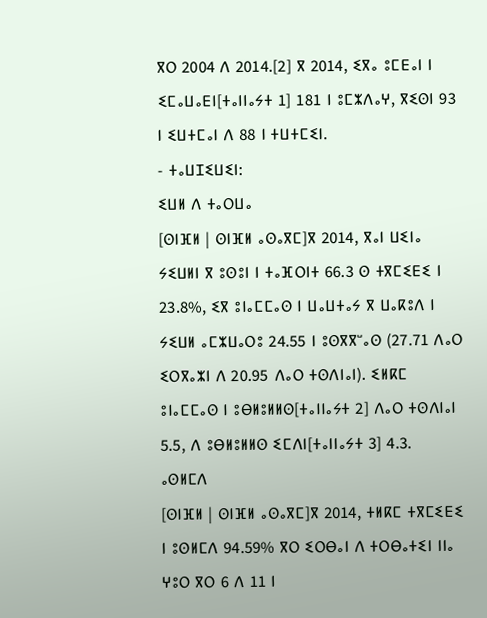ⴳⵔ 2004 ⴷ 2014.[2] ⴳ 2014, ⵉⴳⴰ ⵓⵎⴹⴰⵏ ⵏ ⵉⵎⴰⵡⴰⴹⵏ[ⵜⴰⵏⵏⴰⵢⵜ 1] 181 ⵏ ⵓⵎⵣⴷⴰⵖ, ⴳⵉⵙⵏ 93 ⵏ ⵉⵡⵜⵎⴰⵏ ⴷ 88 ⵏ ⵜⵡⵜⵎⵉⵏ.
- ⵜⴰⵡⵊⵉⵡⵉⵏ:
ⵉⵡⵍ ⴷ ⵜⴰⵔⵡⴰ
[ⵙⵏⴼⵍ | ⵙⵏⴼⵍ ⴰⵙⴰⴳⵎ]ⴳ 2014, ⴳⴰⵏ ⵡⵉⵏⴰ ⵢⵉⵡⵍⵏ ⴳ ⵓⵙⵓⵏ ⵏ ⵜⴰⴼⵔⵏⵜ 66.3 ⵙ ⵜⴳⵎⵉⴹⵉ ⵏ 23.8%, ⵉⴳ ⵓⵏⴰⵎⵎⴰⵙ ⵏ ⵡⴰⵡⵜⴰⵢ ⴳ ⵡⴰⴽⵓⴷ ⵏ ⵢⵉⵡⵍ ⴰⵎⵣⵡⴰⵔⵓ 24.55 ⵏ ⵓⵙⴳⴳⵯⴰⵙ (27.71 ⴷⴰⵔ ⵉⵔⴳⴰⵣⵏ ⴷ 20.95 ⴷⴰⵔ ⵜⵙⴷⵏⴰⵏ). ⵉⵍⴽⵎ ⵓⵏⴰⵎⵎⴰⵙ ⵏ ⵓⴱⵍⵓⵍⵍⵙ[ⵜⴰⵏⵏⴰⵢⵜ 2] ⴷⴰⵔ ⵜⵙⴷⵏⴰⵏ 5.5, ⴷ ⵓⴱⵍⵓⵍⵍⵙ ⵉⵎⴷⵏ[ⵜⴰⵏⵏⴰⵢⵜ 3] 4.3.
ⴰⵙⵍⵎⴷ
[ⵙⵏⴼⵍ | ⵙⵏⴼⵍ ⴰⵙⴰⴳⵎ]ⴳ 2014, ⵜⵍⴽⵎ ⵜⴳⵎⵉⴹⵉ ⵏ ⵓⵙⵍⵎⴷ 94.59% ⴳⵔ ⵉⵔⴱⴰⵏ ⴷ ⵜⵔⴱⴰⵜⵉⵏ ⵏⵏⴰ ⵖⵓⵔ ⴳⵔ 6 ⴷ 11 ⵏ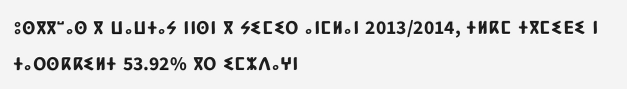ⵓⵙⴳⴳⵯⴰⵙ ⴳ ⵡⴰⵡⵜⴰⵢ ⵏⵏⵙⵏ ⴳ ⵢⵉⵎⵉⵔ ⴰⵏⵎⵍⴰⵏ 2013/2014, ⵜⵍⴽⵎ ⵜⴳⵎⵉⴹⵉ ⵏ ⵜⴰⵔⵙⴽⴽⵉⵍⵜ 53.92% ⴳⵔ ⵉⵎⵣⴷⴰⵖⵏ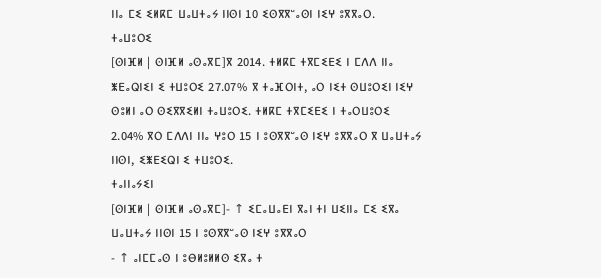ⵏⵏⴰ ⵎⵉ ⵉⵍⴽⵎ ⵡⴰⵡⵜⴰⵢ ⵏⵏⵙⵏ 10 ⵉⵙⴳⴳⵯⴰⵙⵏ ⵏⵉⵖ ⵓⴳⴳⴰⵔ.
ⵜⴰⵡⵓⵔⵉ
[ⵙⵏⴼⵍ | ⵙⵏⴼⵍ ⴰⵙⴰⴳⵎ]ⴳ 2014. ⵜⵍⴽⵎ ⵜⴳⵎⵉⴹⵉ ⵏ ⵎⴷⴷ ⵏⵏⴰ ⵥⴹⴰⵕⵏⵉⵏ ⵉ ⵜⵡⵓⵔⵉ 27.07% ⴳ ⵜⴰⴼⵔⵏⵜ, ⴰⵔ ⵏⵉⵜ ⵙⵡⵓⵔⵉⵏ ⵏⵉⵖ ⵙⵓⵍⵏ ⴰⵔ ⵙⵉⴳⴳⵉⵍⵏ ⵜⴰⵡⵓⵔⵉ. ⵜⵍⴽⵎ ⵜⴳⵎⵉⴹⵉ ⵏ ⵜⴰⵔⵡⵓⵔⵉ 2.04% ⴳⵔ ⵎⴷⴷⵏ ⵏⵏⴰ ⵖⵓⵔ 15 ⵏ ⵓⵙⴳⴳⵯⴰⵙ ⵏⵉⵖ ⵓⴳⴳⴰⵔ ⴳ ⵡⴰⵡⵜⴰⵢ ⵏⵏⵙⵏ, ⵉⵥⴹⵉⵕⵏ ⵉ ⵜⵡⵓⵔⵉ.
ⵜⴰⵏⵏⴰⵢⵉⵏ
[ⵙⵏⴼⵍ | ⵙⵏⴼⵍ ⴰⵙⴰⴳⵎ]- ↑ ⵉⵎⴰⵡⴰⴹⵏ ⴳⴰⵏ ⵜⵏ ⵡⵉⵏⵏⴰ ⵎⵉ ⵉⴳⴰ ⵡⴰⵡⵜⴰⵢ ⵏⵏⵙⵏ 15 ⵏ ⵓⵙⴳⴳⵯⴰⵙ ⵏⵉⵖ ⵓⴳⴳⴰⵔ
- ↑ ⴰⵏⵎⵎⴰⵙ ⵏ ⵓⴱⵍⵓⵍⵍⵙ ⵉⴳⴰ ⵜ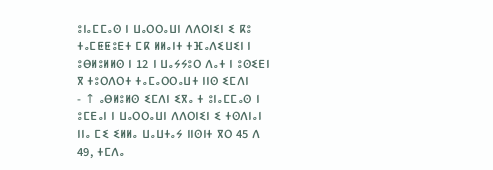ⵓⵏⴰⵎⵎⴰⵙ ⵏ ⵡⴰⵔⵔⴰⵡⵏ ⴷⴷⵔⵏⵉⵏ ⵉ ⴽⵓ ⵜⴰⵎⵟⵟⵓⴹⵜ ⵎⴽ ⵍⵍⴰⵏⵜ ⵜⴼⴰⴷⵉⵡⵉⵏ ⵏ ⵓⴱⵍⵓⵍⵍⵙ ⵏ 12 ⵏ ⵡⴰⵢⵢⵓⵔ ⴷⴰⵜ ⵏ ⵓⵙⵉⴹⵏ ⴳ ⵜⵓⵔⴷⵔⵜ ⵜⴰⵎⴰⵔⵔⴰⵡⵜ ⵏⵏⵙ ⵉⵎⴷⵏ
- ↑ ⴰⴱⵍⵓⵍⵙ ⵉⵎⴷⵏ ⵉⴳⴰ ⵜ ⵓⵏⴰⵎⵎⴰⵙ ⵏ ⵓⵎⴹⴰⵏ ⵏ ⵡⴰⵔⵔⴰⵡⵏ ⴷⴷⵔⵏⵉⵏ ⵉ ⵜⵙⴷⵏⴰⵏ ⵏⵏⴰ ⵎⵉ ⵉⵍⵍⴰ ⵡⴰⵡⵜⴰⵢ ⵏⵏⵙⵏⵜ ⴳⵔ 45 ⴷ 49, ⵜⵎⴷⴰ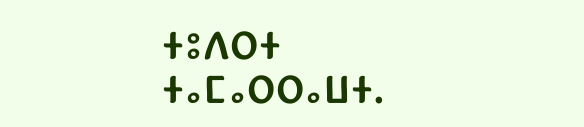ⵜⵓⴷⵔⵜ ⵜⴰⵎⴰⵔⵔⴰⵡⵜ.